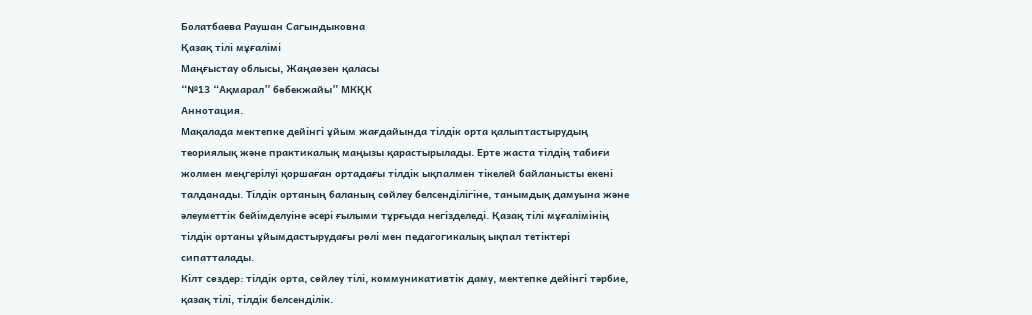Болатбаева Раушан Сагындыковна
Қазақ тілі мұғалімі
Маңғыстау облысы, Жаңаөзен қаласы
“№13 “Ақмарал” бөбекжайы” МКҚК
Аннотация.
Мақалада мектепке дейінгі ұйым жағдайында тілдік орта қалыптастырудың теориялық және практикалық маңызы қарастырылады. Ерте жаста тілдің табиғи жолмен меңгерілуі қоршаған ортадағы тілдік ықпалмен тікелей байланысты екені талданады. Тілдік ортаның баланың сөйлеу белсенділігіне, танымдық дамуына және әлеуметтік бейімделуіне әсері ғылыми тұрғыда негізделеді. Қазақ тілі мұғалімінің тілдік ортаны ұйымдастырудағы рөлі мен педагогикалық ықпал тетіктері сипатталады.
Кілт сөздер: тілдік орта, сөйлеу тілі, коммуникативтік даму, мектепке дейінгі тәрбие, қазақ тілі, тілдік белсенділік.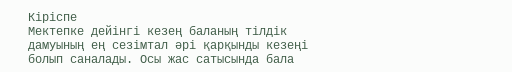Кіріспе
Мектепке дейінгі кезең баланың тілдік дамуының ең сезімтал әрі қарқынды кезеңі болып саналады. Осы жас сатысында бала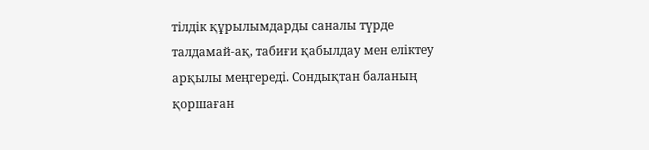тілдік құрылымдарды саналы түрде талдамай-ақ, табиғи қабылдау мен еліктеу арқылы меңгереді. Сондықтан баланың қоршаған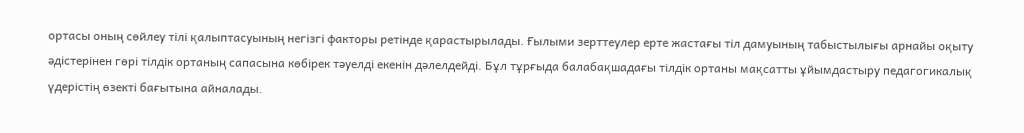ортасы оның сөйлеу тілі қалыптасуының негізгі факторы ретінде қарастырылады. Ғылыми зерттеулер ерте жастағы тіл дамуының табыстылығы арнайы оқыту әдістерінен гөрі тілдік ортаның сапасына көбірек тәуелді екенін дәлелдейді. Бұл тұрғыда балабақшадағы тілдік ортаны мақсатты ұйымдастыру педагогикалық үдерістің өзекті бағытына айналады.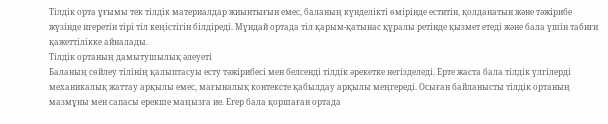Тілдік орта ұғымы тек тілдік материалдар жиынтығын емес, баланың күнделікті өмірінде еститін, қолданатын және тәжірибе жүзінде игеретін тірі тіл кеңістігін білдіреді. Мұндай ортада тіл қарым-қатынас құралы ретінде қызмет етеді және бала үшін табиғи қажеттілікке айналады.
Тілдік ортаның дамытушылық әлеуеті
Баланың сөйлеу тілінің қалыптасуы есту тәжірибесі мен белсенді тілдік әрекетке негізделеді. Ерте жаста бала тілдік үлгілерді механикалық жаттау арқылы емес, мағыналық контексте қабылдау арқылы меңгереді. Осыған байланысты тілдік ортаның мазмұны мен сапасы ерекше маңызға ие. Егер бала қоршаған ортада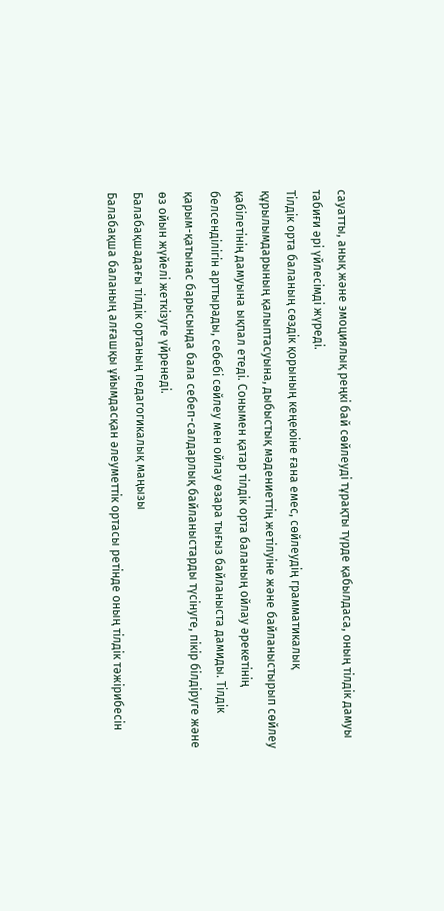сауатты, анық және эмоциялық реңкі бай сөйлеуді тұрақты түрде қабылдаса, оның тілдік дамуы табиғи әрі үйлесімді жүреді.
Тілдік орта баланың сөздік қорының кеңеюіне ғана емес, сөйлеудің грамматикалық құрылымдарының қалыптасуына, дыбыстық мәдениеттің жетілуіне және байланыстырып сөйлеу қабілетінің дамуына ықпал етеді. Сонымен қатар тілдік орта баланың ойлау әрекетінің белсенділігін арттырады, себебі сөйлеу мен ойлау өзара тығыз байланыста дамиды. Тілдік қарым-қатынас барысында бала себеп-салдарлық байланыстарды түсінуге, пікір білдіруге және өз ойын жүйелі жеткізуге үйренеді.
Балабақшадағы тілдік ортаның педагогикалық маңызы
Балабақша баланың алғашқы ұйымдасқан әлеуметтік ортасы ретінде оның тілдік тәжірибесін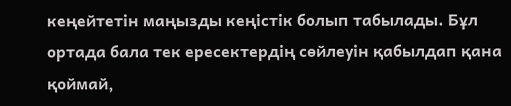кеңейтетін маңызды кеңістік болып табылады. Бұл ортада бала тек ересектердің сөйлеуін қабылдап қана қоймай,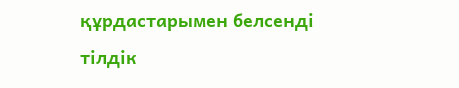құрдастарымен белсенді тілдік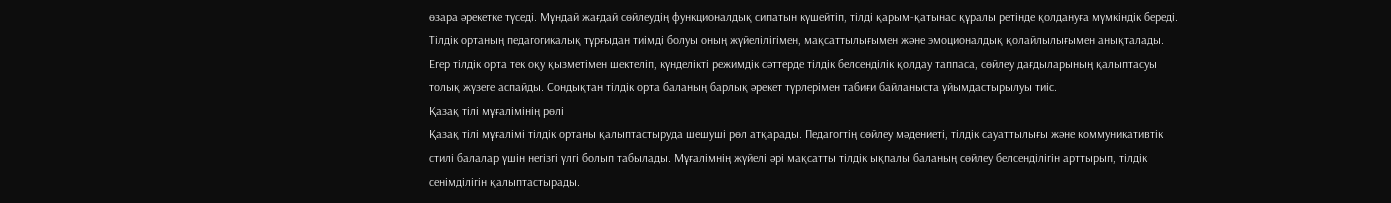өзара әрекетке түседі. Мұндай жағдай сөйлеудің функционалдық сипатын күшейтіп, тілді қарым-қатынас құралы ретінде қолдануға мүмкіндік береді.
Тілдік ортаның педагогикалық тұрғыдан тиімді болуы оның жүйелілігімен, мақсаттылығымен және эмоционалдық қолайлылығымен анықталады. Егер тілдік орта тек оқу қызметімен шектеліп, күнделікті режимдік сәттерде тілдік белсенділік қолдау таппаса, сөйлеу дағдыларының қалыптасуы толық жүзеге аспайды. Сондықтан тілдік орта баланың барлық әрекет түрлерімен табиғи байланыста ұйымдастырылуы тиіс.
Қазақ тілі мұғалімінің рөлі
Қазақ тілі мұғалімі тілдік ортаны қалыптастыруда шешуші рөл атқарады. Педагогтің сөйлеу мәдениеті, тілдік сауаттылығы және коммуникативтік стилі балалар үшін негізгі үлгі болып табылады. Мұғалімнің жүйелі әрі мақсатты тілдік ықпалы баланың сөйлеу белсенділігін арттырып, тілдік сенімділігін қалыптастырады.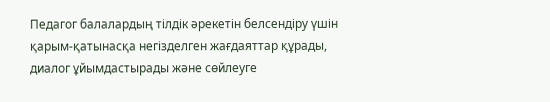Педагог балалардың тілдік әрекетін белсендіру үшін қарым-қатынасқа негізделген жағдаяттар құрады, диалог ұйымдастырады және сөйлеуге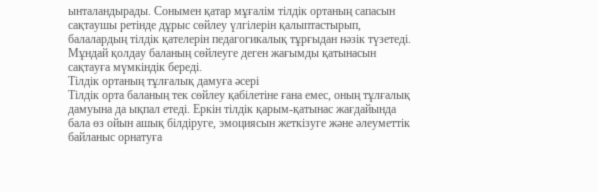ынталандырады. Сонымен қатар мұғалім тілдік ортаның сапасын сақтаушы ретінде дұрыс сөйлеу үлгілерін қалыптастырып, балалардың тілдік қателерін педагогикалық тұрғыдан нәзік түзетеді. Мұндай қолдау баланың сөйлеуге деген жағымды қатынасын сақтауға мүмкіндік береді.
Тілдік ортаның тұлғалық дамуға әсері
Тілдік орта баланың тек сөйлеу қабілетіне ғана емес, оның тұлғалық дамуына да ықпал етеді. Еркін тілдік қарым-қатынас жағдайында бала өз ойын ашық білдіруге, эмоциясын жеткізуге және әлеуметтік байланыс орнатуға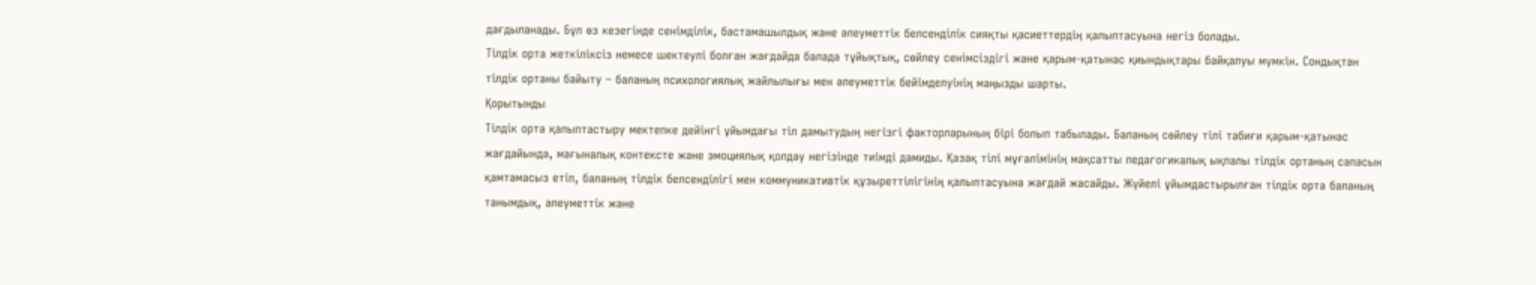дағдыланады. Бұл өз кезегінде сенімділік, бастамашылдық және әлеуметтік белсенділік сияқты қасиеттердің қалыптасуына негіз болады.
Тілдік орта жеткіліксіз немесе шектеулі болған жағдайда балада тұйықтық, сөйлеу сенімсіздігі және қарым-қатынас қиындықтары байқалуы мүмкін. Сондықтан тілдік ортаны байыту – баланың психологиялық жайлылығы мен әлеуметтік бейімделуінің маңызды шарты.
Қорытынды
Тілдік орта қалыптастыру мектепке дейінгі ұйымдағы тіл дамытудың негізгі факторларының бірі болып табылады. Баланың сөйлеу тілі табиғи қарым-қатынас жағдайында, мағыналық контексте және эмоциялық қолдау негізінде тиімді дамиды. Қазақ тілі мұғалімінің мақсатты педагогикалық ықпалы тілдік ортаның сапасын қамтамасыз етіп, баланың тілдік белсенділігі мен коммуникативтік құзыреттілігінің қалыптасуына жағдай жасайды. Жүйелі ұйымдастырылған тілдік орта баланың танымдық, әлеуметтік және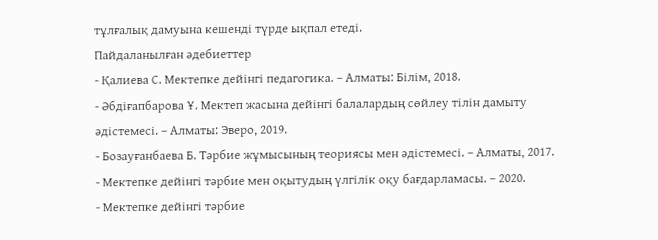тұлғалық дамуына кешенді түрде ықпал етеді.
Пайдаланылған әдебиеттер
- Қалиева С. Мектепке дейінгі педагогика. – Алматы: Білім, 2018.
- Әбдіғапбарова Ұ. Мектеп жасына дейінгі балалардың сөйлеу тілін дамыту әдістемесі. – Алматы: Эверо, 2019.
- Бозауғанбаева Б. Тәрбие жұмысының теориясы мен әдістемесі. – Алматы, 2017.
- Мектепке дейінгі тәрбие мен оқытудың үлгілік оқу бағдарламасы. – 2020.
- Мектепке дейінгі тәрбие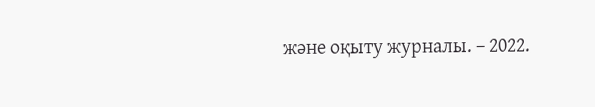және оқыту журналы. – 2022.